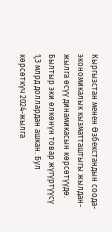Кыргызстан менен Өзбекстандын соода-экономикалык кызматташтыгы жылдан-жылга өсүү динамикасын көрсөтүүдө. Былтыр эки өлкөнүн товар жүгүртүүсү 1,3 млрд доллардан ашкан. Бул көрсөткүч 2024-жылга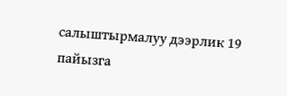салыштырмалуу дээрлик 19 пайызга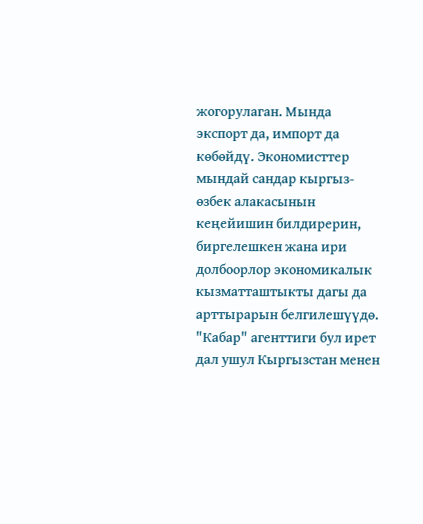жогорулаган. Мында экспорт да, импорт да көбөйдү. Экономисттер мындай сандар кыргыз-өзбек алакасынын кеңейишин билдирерин, биргелешкен жана ири долбоорлор экономикалык кызматташтыкты дагы да арттырарын белгилешүүдө. "Кабар" агенттиги бул ирет дал ушул Кыргызстан менен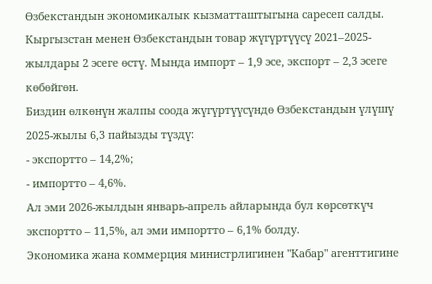Өзбекстандын экономикалык кызматташтыгына саресеп салды.
Кыргызстан менен Өзбекстандын товар жүгүртүүсү 2021–2025-жылдары 2 эсеге өстү. Мында импорт – 1,9 эсе, экспорт – 2,3 эсеге көбөйгөн.
Биздин өлкөнүн жалпы соода жүгүртүүсүндө Өзбекстандын үлүшү 2025-жылы 6,3 пайызды түздү:
- экспортто – 14,2%;
- импортто – 4,6%.
Ал эми 2026-жылдын январь-апрель айларында бул көрсөткүч экспортто – 11,5%, ал эми импортто – 6,1% болду.
Экономика жана коммерция министрлигинен "Кабар" агенттигине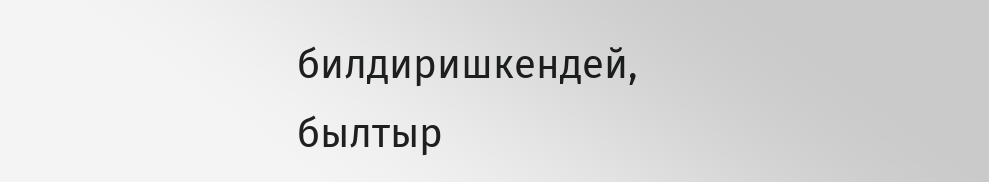билдиришкендей, былтыр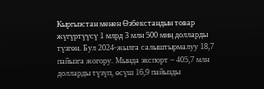Кыргызстан менен Өзбекстандын товар жүгүртүүсү 1 млрд 3 млн 500 миң долларды түзгөн. Бул 2024-жылга салыштырмалуу 18,7 пайызга жогору. Мында экспорт – 405,7 млн долларды түзүп, өсүш 16,9 пайызды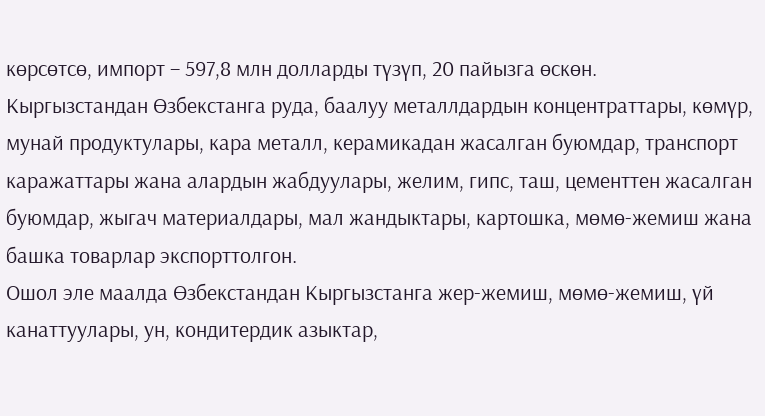көрсөтсө, импорт – 597,8 млн долларды түзүп, 20 пайызга өскөн.
Кыргызстандан Өзбекстанга руда, баалуу металлдардын концентраттары, көмүр, мунай продуктулары, кара металл, керамикадан жасалган буюмдар, транспорт каражаттары жана алардын жабдуулары, желим, гипс, таш, цементтен жасалган буюмдар, жыгач материалдары, мал жандыктары, картошка, мөмө-жемиш жана башка товарлар экспорттолгон.
Ошол эле маалда Өзбекстандан Кыргызстанга жер-жемиш, мөмө-жемиш, үй канаттуулары, ун, кондитердик азыктар,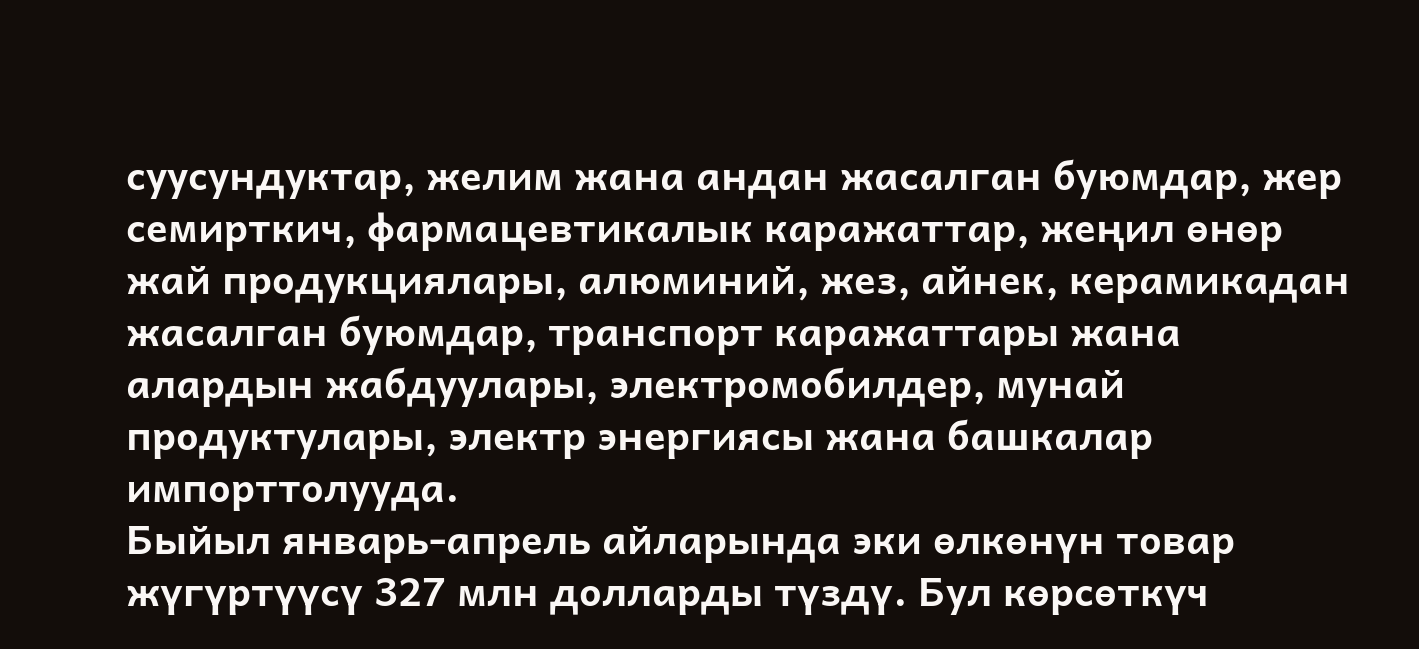суусундуктар, желим жана андан жасалган буюмдар, жер семирткич, фармацевтикалык каражаттар, жеңил өнөр жай продукциялары, алюминий, жез, айнек, керамикадан жасалган буюмдар, транспорт каражаттары жана алардын жабдуулары, электромобилдер, мунай продуктулары, электр энергиясы жана башкалар импорттолууда.
Быйыл январь-апрель айларында эки өлкөнүн товар жүгүртүүсү 327 млн долларды түздү. Бул көрсөткүч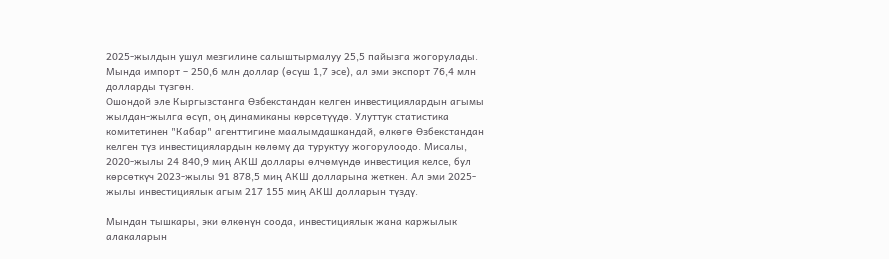2025-жылдын ушул мезгилине салыштырмалуу 25,5 пайызга жогорулады. Мында импорт – 250,6 млн доллар (өсүш 1,7 эсе), ал эми экспорт 76,4 млн долларды түзгөн.
Ошондой эле Кыргызстанга Өзбекстандан келген инвестициялардын агымы жылдан-жылга өсүп, оң динамиканы көрсөтүүдө. Улуттук статистика комитетинен "Кабар" агенттигине маалымдашкандай, өлкөгө Өзбекстандан келген түз инвестициялардын көлөмү да туруктуу жогорулоодо. Мисалы, 2020-жылы 24 840,9 миң АКШ доллары өлчөмүндө инвестиция келсе, бул көрсөткүч 2023-жылы 91 878,5 миң АКШ долларына жеткен. Ал эми 2025-жылы инвестициялык агым 217 155 миң АКШ долларын түздү.

Мындан тышкары, эки өлкөнүн соода, инвестициялык жана каржылык алакаларын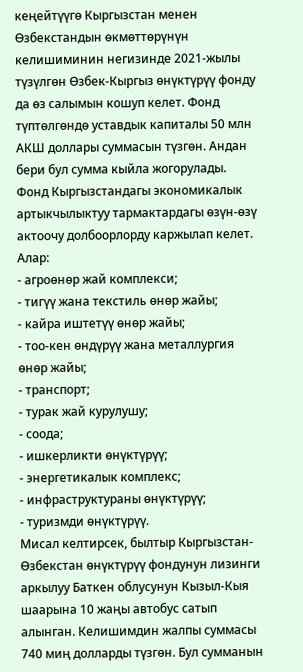кеңейтүүгө Кыргызстан менен Өзбекстандын өкмөттөрүнүн келишиминин негизинде 2021-жылы түзүлгөн Өзбек-Кыргыз өнүктүрүү фонду да өз салымын кошуп келет. Фонд түптөлгөндө уставдык капиталы 50 млн АКШ доллары суммасын түзгөн. Андан бери бул сумма кыйла жогорулады.
Фонд Кыргызстандагы экономикалык артыкчылыктуу тармактардагы өзүн-өзү актоочу долбоорлорду каржылап келет. Алар:
- агроөнөр жай комплекси;
- тигүү жана текстиль өнөр жайы;
- кайра иштетүү өнөр жайы;
- тоо-кен өндүрүү жана металлургия өнөр жайы;
- транспорт;
- турак жай курулушу;
- соода;
- ишкерликти өнүктүрүү;
- энергетикалык комплекс;
- инфраструктураны өнүктүрүү;
- туризмди өнүктүрүү.
Мисал келтирсек, былтыр Кыргызстан-Өзбекстан өнүктүрүү фондунун лизинги аркылуу Баткен облусунун Кызыл-Кыя шаарына 10 жаңы автобус сатып алынган. Келишимдин жалпы суммасы 740 миң долларды түзгөн. Бул сумманын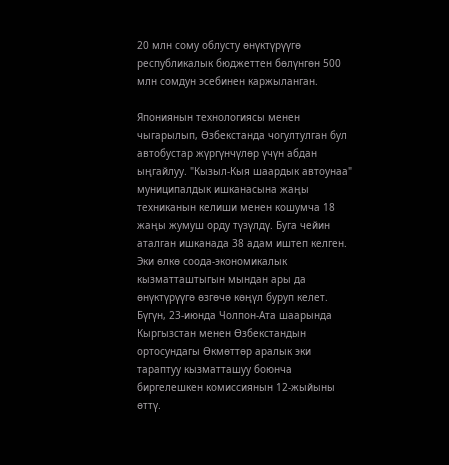20 млн сому облусту өнүктүрүүгө республикалык бюджеттен бөлүнгөн 500 млн сомдун эсебинен каржыланган.

Япониянын технологиясы менен чыгарылып, Өзбекстанда чогултулган бул автобустар жүргүнчүлөр үчүн абдан ыңгайлуу. "Кызыл-Кыя шаардык автоунаа" муниципалдык ишканасына жаңы техниканын келиши менен кошумча 18 жаңы жумуш орду түзүлдү. Буга чейин аталган ишканада 38 адам иштеп келген.
Эки өлкө соода-экономикалык кызматташтыгын мындан ары да өнүктүрүүгө өзгөчө көңүл буруп келет. Бүгүн, 23-июнда Чолпон-Ата шаарында Кыргызстан менен Өзбекстандын ортосундагы Өкмөттөр аралык эки тараптуу кызматташуу боюнча биргелешкен комиссиянын 12-жыйыны өттү.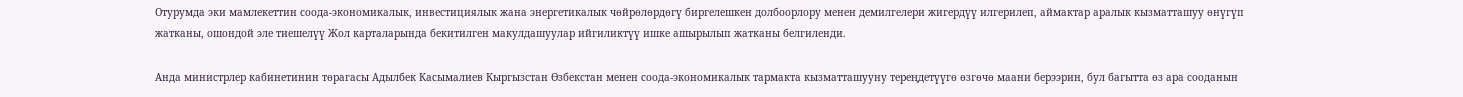Отурумда эки мамлекеттин соода-экономикалык, инвестициялык жана энергетикалык чөйрөлөрдөгү биргелешкен долбоорлору менен демилгелери жигердүү илгерилеп, аймактар аралык кызматташуу өнүгүп жатканы, ошондой эле тиешелүү Жол карталарында бекитилген макулдашуулар ийгиликтүү ишке ашырылып жатканы белгиленди.

Анда министрлер кабинетинин төрагасы Адылбек Касымалиев Кыргызстан Өзбекстан менен соода-экономикалык тармакта кызматташууну тереңдетүүгө өзгөчө маани берээрин, бул багытта өз ара сооданын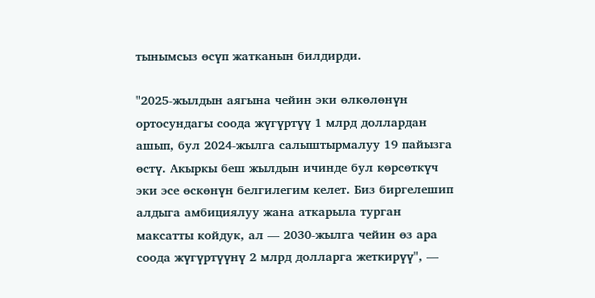тынымсыз өсүп жатканын билдирди.

"2025-жылдын аягына чейин эки өлкөлөнүн ортосундагы соода жүгүртүү 1 млрд доллардан ашып, бул 2024-жылга салыштырмалуу 19 пайызга өстү. Акыркы беш жылдын ичинде бул көрсөткүч эки эсе өскөнүн белгилегим келет. Биз биргелешип алдыга амбициялуу жана аткарыла турган максатты койдук, ал — 2030-жылга чейин өз ара соода жүгүртүүнү 2 млрд долларга жеткирүү", —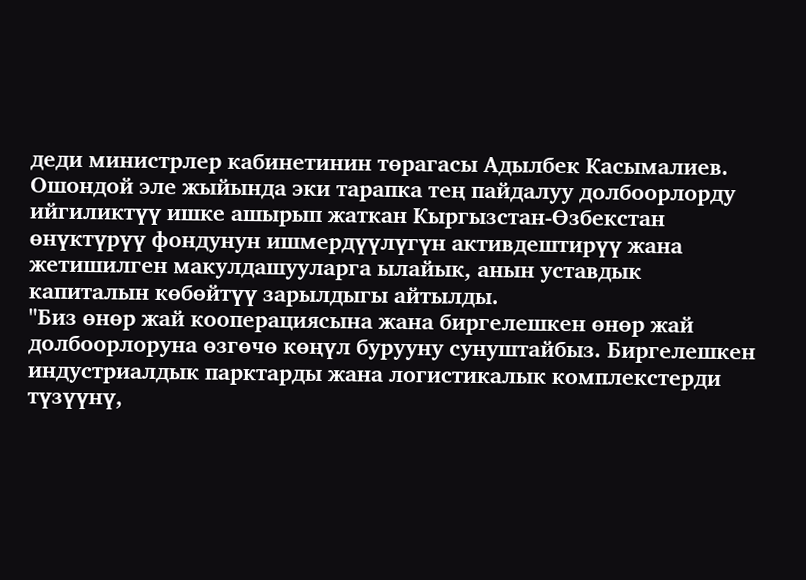деди министрлер кабинетинин төрагасы Адылбек Касымалиев.
Ошондой эле жыйында эки тарапка тең пайдалуу долбоорлорду ийгиликтүү ишке ашырып жаткан Кыргызстан-Өзбекстан өнүктүрүү фондунун ишмердүүлүгүн активдештирүү жана жетишилген макулдашууларга ылайык, анын уставдык капиталын көбөйтүү зарылдыгы айтылды.
"Биз өнөр жай кооперациясына жана биргелешкен өнөр жай долбоорлоруна өзгөчө көңүл бурууну сунуштайбыз. Биргелешкен индустриалдык парктарды жана логистикалык комплекстерди түзүүнү,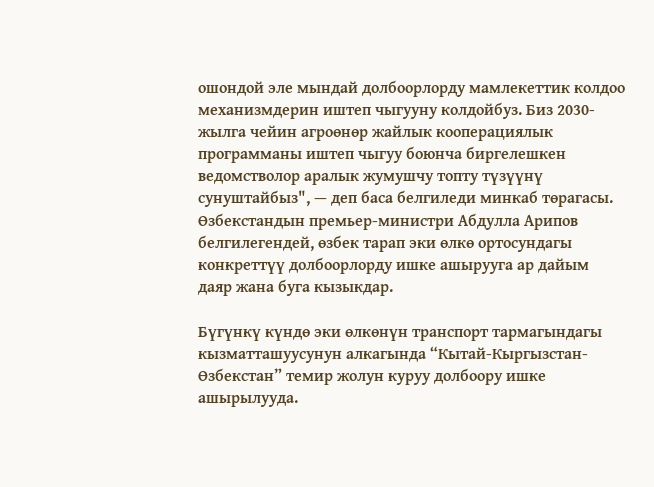ошондой эле мындай долбоорлорду мамлекеттик колдоо механизмдерин иштеп чыгууну колдойбуз. Биз 2030-жылга чейин агроөнөр жайлык кооперациялык программаны иштеп чыгуу боюнча биргелешкен ведомстволор аралык жумушчу топту түзүүнү сунуштайбыз", — деп баса белгиледи минкаб төрагасы.
Өзбекстандын премьер-министри Абдулла Арипов белгилегендей, өзбек тарап эки өлкө ортосундагы конкреттүү долбоорлорду ишке ашырууга ар дайым даяр жана буга кызыкдар.

Бүгүнкү күндө эки өлкөнүн транспорт тармагындагы кызматташуусунун алкагында “Кытай-Кыргызстан-Өзбекстан” темир жолун куруу долбоору ишке ашырылууда.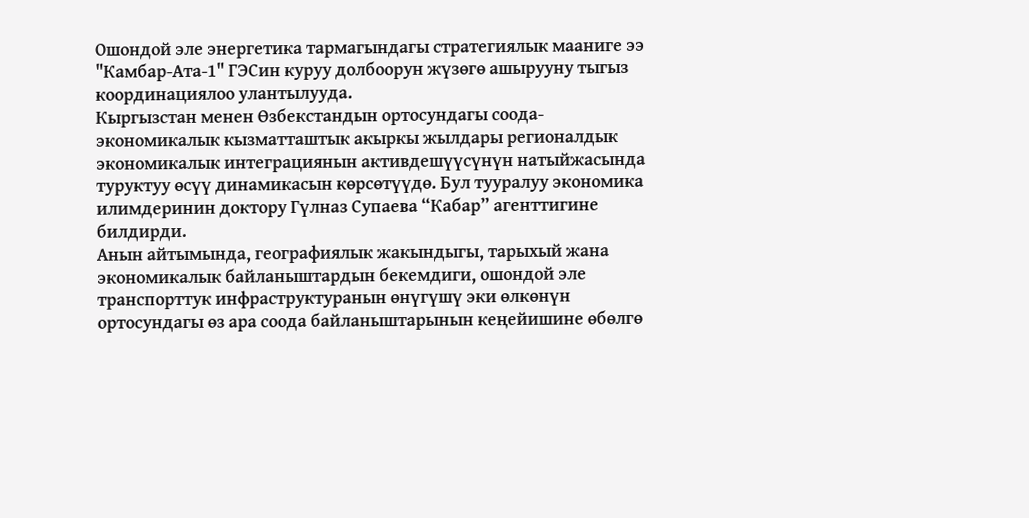Ошондой эле энергетика тармагындагы стратегиялык мааниге ээ "Камбар-Ата-1" ГЭСин куруу долбоорун жүзөгө ашырууну тыгыз координациялоо улантылууда.
Кыргызстан менен Өзбекстандын ортосундагы соода-экономикалык кызматташтык акыркы жылдары регионалдык экономикалык интеграциянын активдешүүсүнүн натыйжасында туруктуу өсүү динамикасын көрсөтүүдө. Бул тууралуу экономика илимдеринин доктору Гүлназ Супаева “Кабар” агенттигине билдирди.
Анын айтымында, географиялык жакындыгы, тарыхый жана экономикалык байланыштардын бекемдиги, ошондой эле транспорттук инфраструктуранын өнүгүшү эки өлкөнүн ортосундагы өз ара соода байланыштарынын кеңейишине өбөлгө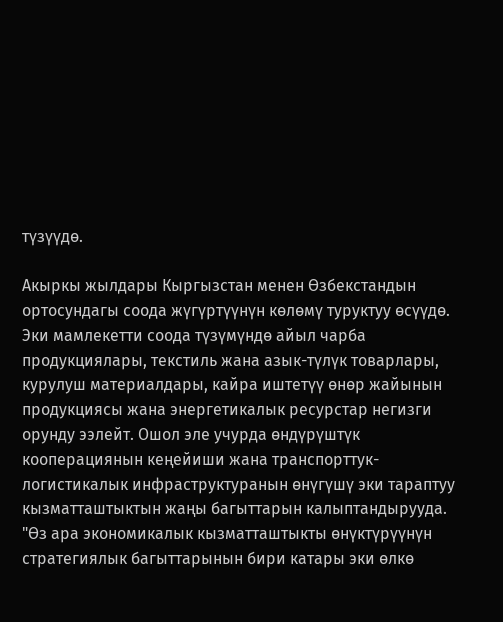түзүүдө.

Акыркы жылдары Кыргызстан менен Өзбекстандын ортосундагы соода жүгүртүүнүн көлөмү туруктуу өсүүдө. Эки мамлекетти соода түзүмүндө айыл чарба продукциялары, текстиль жана азык-түлүк товарлары, курулуш материалдары, кайра иштетүү өнөр жайынын продукциясы жана энергетикалык ресурстар негизги орунду ээлейт. Ошол эле учурда өндүрүштүк кооперациянын кеңейиши жана транспорттук-логистикалык инфраструктуранын өнүгүшү эки тараптуу кызматташтыктын жаңы багыттарын калыптандырууда.
"Өз ара экономикалык кызматташтыкты өнүктүрүүнүн стратегиялык багыттарынын бири катары эки өлкө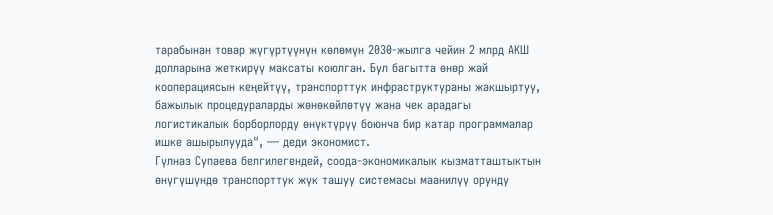тарабынан товар жүгүртүүнүн көлөмүн 2030-жылга чейин 2 млрд АКШ долларына жеткирүү максаты коюлган. Бул багытта өнөр жай кооперациясын кеңейтүү, транспорттук инфраструктураны жакшыртуу, бажылык процедураларды жөнөкөйлөтүү жана чек арадагы логистикалык борборлорду өнүктүрүү боюнча бир катар программалар ишке ашырылууда", — деди экономист.
Гүлназ Супаева белгилегендей, соода-экономикалык кызматташтыктын өнүгүшүндө транспорттук жүк ташуу системасы маанилүү орунду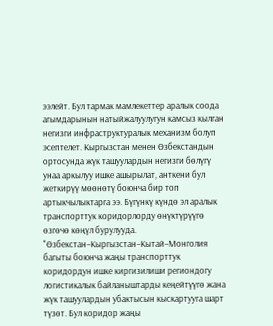ээлейт. Бул тармак мамлекеттер аралык соода агымдарынын натыйжалуулугун камсыз кылган негизги инфраструктуралык механизм болуп эсептелет. Кыргызстан менен Өзбекстандын ортосунда жүк ташуулардын негизги бөлүгү унаа аркылуу ишке ашырылат, анткени бул жеткирүү мөөнөтү боюнча бир топ артыкчылыктарга ээ. Бүгүнкү күндө эл аралык транспорттук коридорлорду өнүктүрүүгө өзгөчө көңүл бурулууда.
"Өзбекстан–Кыргызстан–Кытай–Монголия багыты боюнча жаңы транспорттук коридордун ишке киргизилиши региондогу логистикалык байланыштарды кеңейтүүгө жана жүк ташуулардын убактысын кыскартууга шарт түзөт. Бул коридор жаңы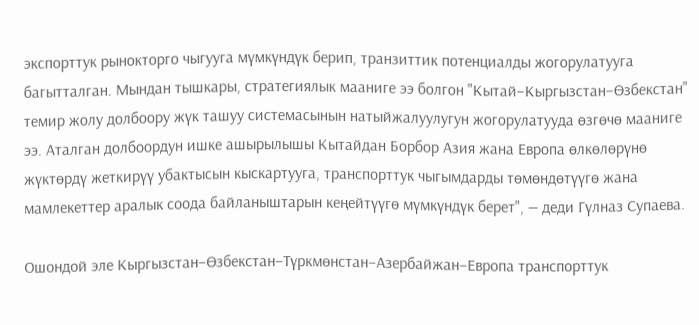экспорттук рынокторго чыгууга мүмкүндүк берип, транзиттик потенциалды жогорулатууга багытталган. Мындан тышкары, стратегиялык мааниге ээ болгон "Кытай–Кыргызстан–Өзбекстан" темир жолу долбоору жүк ташуу системасынын натыйжалуулугун жогорулатууда өзгөчө мааниге ээ. Аталган долбоордун ишке ашырылышы Кытайдан Борбор Азия жана Европа өлкөлөрүнө жүктөрдү жеткирүү убактысын кыскартууга, транспорттук чыгымдарды төмөндөтүүгө жана мамлекеттер аралык соода байланыштарын кеңейтүүгө мүмкүндүк берет", — деди Гүлназ Супаева.

Ошондой эле Кыргызстан–Өзбекстан–Түркмөнстан–Азербайжан–Европа транспорттук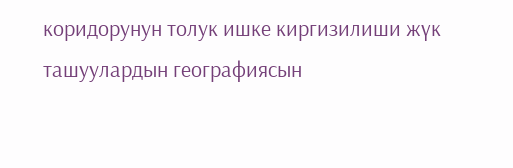коридорунун толук ишке киргизилиши жүк ташуулардын географиясын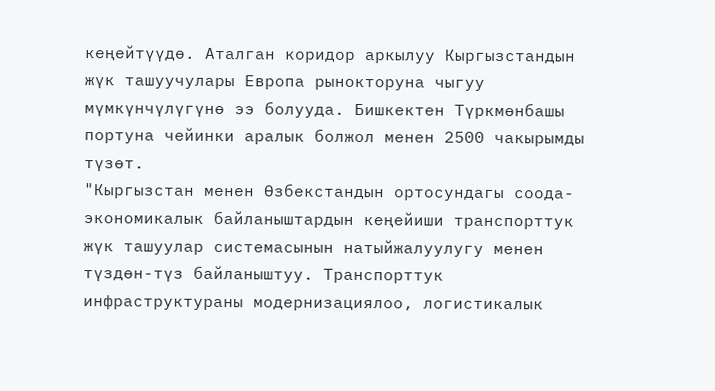кеңейтүүдө. Аталган коридор аркылуу Кыргызстандын жүк ташуучулары Европа рынокторуна чыгуу мүмкүнчүлүгүнө ээ болууда. Бишкектен Түркмөнбашы портуна чейинки аралык болжол менен 2500 чакырымды түзөт.
"Кыргызстан менен Өзбекстандын ортосундагы соода-экономикалык байланыштардын кеңейиши транспорттук жүк ташуулар системасынын натыйжалуулугу менен түздөн-түз байланыштуу. Транспорттук инфраструктураны модернизациялоо, логистикалык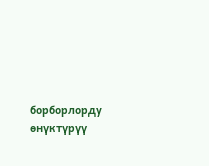борборлорду өнүктүрүү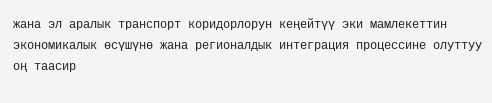жана эл аралык транспорт коридорлорун кеңейтүү эки мамлекеттин экономикалык өсүшүнө жана регионалдык интеграция процессине олуттуу оң таасир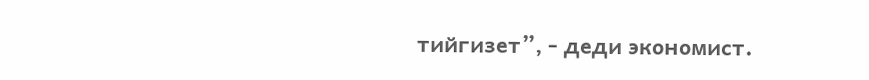тийгизет”, - деди экономист.